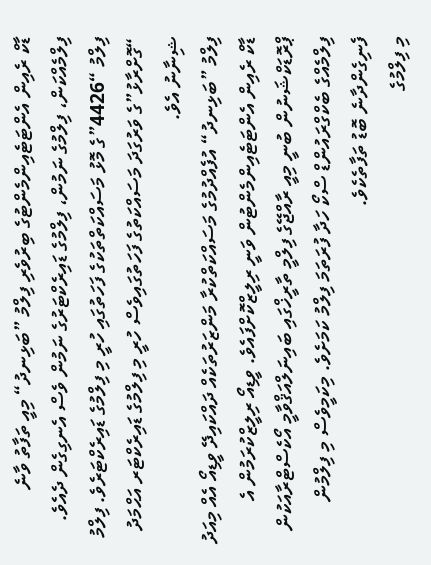ޑާކް ރެއިން އެންޓަޓެއިންމެންޓުގެ ބިރުވެރި ފިލްމު ”ބަޅިނދު“ މިއީ ތަފާތު ވާނެ ފިލްމެއްކަން، ފިލްމުގެ ނަމުން، ފިލްމުގެ ޑައިރެކްޓަރުގެ ނަމުން ވެސް އެނގިގެން ދެއެވެ. ފިލްމު “4426”ގެ މޮޅު މަސައްކަތްތަކުގެ ފަހަތުގައި ހުރީ މި ފިލްމުގެ ޑައިރެކްޓަރެވެ. ފިލްމު “ގޮށްރާޅު”ގެ ވަރުގަދަ މަސައްކަތުގެ ފަހަތުގައިވެސް ހުރީ މި ފިލްމުގެ ޑައިރެކްޓަރ އަޙްމަދު ޝިނާނު އެވެ.
ފިލްމު ”ބަޅިނދު“ އުފެއްދުމުގެ މަސައްކަތްކުރާ މަންޒަރުތަކެއް ދައްކައިދޭ ވީޑިއޯ އެއް މިއަދު ޑާކް ރެއިން އެންޓަޓެއިންމެންޓުން ވަނީ ރިލީޒްކޮށްފައެވެ. ވީޑިއޯ ރިލީޒްކުރަމުން އެ ޕްރޮޑަކްޝަނުން ބުނީ މިއީ ރާއްޖޭގެ ފިލްމީ ތާރީޚްގައި ބައިނަލްއަޤްވާމީ އޯކެސްޓްރާއަކުން ފިލްމެއްގެ ބެކްގްރައުންޑް ސްކޯ ހަދާ ފުރަތަމަ ފިލްމު ކަމަށެވެ. މިކަމީވެސް މި ފިލްމުން ފެނިގެންދާނެ ބޮޑު ތަފާތެކެވެ.
މި ފިލްމުގެ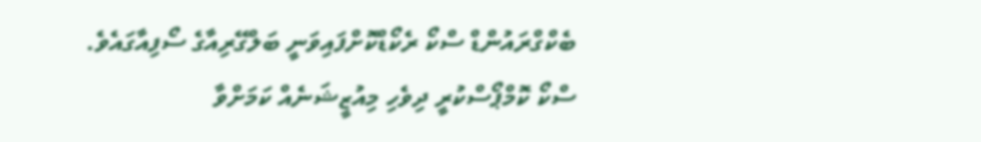ބެކްގްރައުންޑް ސްކޯ ރެކޯޑްކޮށްފައިވަނީ ބަލްގޭރިއާގެ ސޯފިއާގައެވެ. ސްކޯ ކޮމްޕޯސްކުރީ ދިވެހި މިއުޒީޝަނެއް ކަމަށްވާ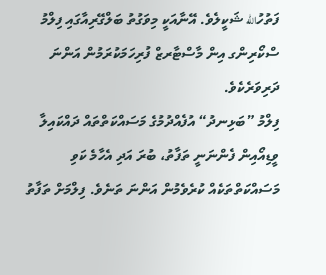ފަތުހުالله ޝަކީލެވެ. އޭނާއަކީ މިވަގުތު ބަލްގޭރިއާގައި ފިލްމު ސްކޯރިންގ އިން މާސްޓާރޒް ފުރިހަމަކުރަމުން އަންނަ ދަރިވަރެކެވެ.
ފިލްމު ”ބަޅިނދު“ އުފެއްދުމުގެ މަސައްކަތްތައް ދައްކައިލާ ވީޑިއޯއިން ފެންނަނީ ތަފާތު، ބުރަ އަދި އެހާމެ ކަވި މަސައްކަތްތަކެއް ކުރެވެމުން އަންނަ ތަނެވެ. ފިލްމަށް ތަފާތު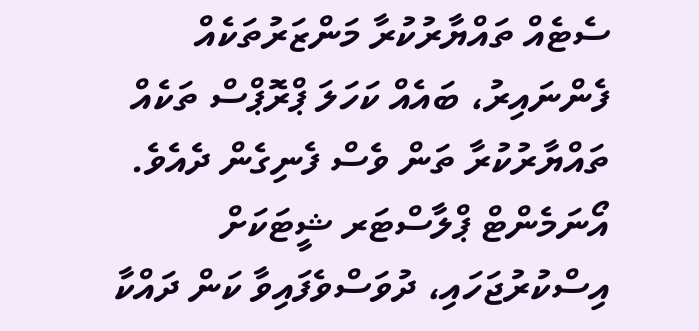ސެޓެއް ތައްޔާރުކުރާ މަންޒަރުތަކެއް ފެންނައިރު، ބައެއް ކަހަލަ ޕްރޮޕްސް ތަކެއް ތައްޔާރުކުރާ ތަން ވެސް ފެނިގެން ދެއެވެ. އޯނަމެންޓް ޕްލާސްޓަރ ޝީޓަކަށް އިސްކުރުޖަހައި، ދުވަސްވެފައިވާ ކަން ދައްކާ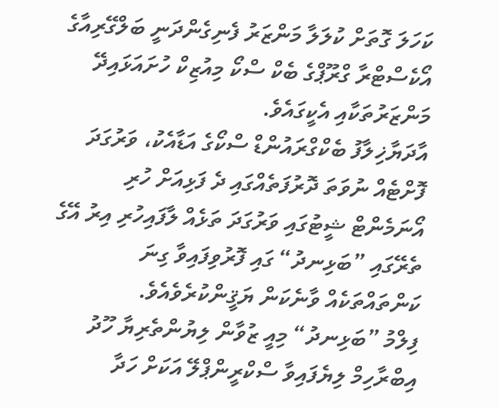ކަހަލަ ގޮތަށް ކުލަލާ މަންޒަރު ފެނިގެންދަނީ ބަލްގޭރިއާގެ އޯކެސްޓްރާ ގްރޫޕްގެ ބެކް ސްކޯ މިއުޒިކް ހުށައަޅައިދޭ މަންޒަރުތަކާއި އެކީގައެވެ.
އާދަޔާޚިލާފު ބެކްގްރައުންޑް ސްކޯގެ އަޑާއެކު، ވަރުގަދަ ފޮށްޓެއް ނުވަތަ ދޮރުފަތެއްގައި ދެ ފަޅިއަށް ހުރި އޯނަމެންޓް ޝީޓުގައި ވަރުގަދަ ތަޅެއް ލާފައިހުރި އިރު އޭގެ ތެރޭގައި ”ބަޅިނދު“ ގައި ފޮރުވިފައިވާ ގިނަ ކަންތައްތަކެއް ވާނެކަން ޔަޤީންކުރެވެއެވެ.
ފިލްމު ”ބަޅިނދު“ މިއީ ޒުވާން ލިޔުންތެރިޔާ ހޫދު އިބްރާހިމް ލިޔެފައިވާ ސްކްރީންޕްލޭ އަކަށް ހަދާ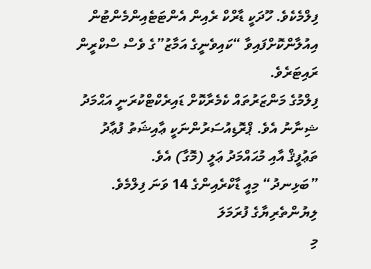ފިލްމެކެވެ. ހޫދަކީ ޑާރްކް ރެއިން އެންޓަޓެއިންމެންޓުން އިއުލާންކޮށްފައިވާ “ކައިވެނީގެ އަމާޒު”ގެ ވެސް ސްކްރީން ރައިޓަރެވެ.
ފިލްމުގެ މަންޒަރުތައް ކެމެރާކޮށް ޑައިރެކްޓްކުރަނީ އަޙްމަދު ޝިނާނު އެވެ. ޕްރޮޑިއުސަރުންނަކީ ޢާއިޝަތު ފުޢާދު ތަޢުފީޤް އާއި މުޙައްމަދު ޢަލީ (މޮގާ) އެވެ.
”ބަޅިނދު“ މިއީ ޑާކްރެއިންގެ 14 ވަނަ ފިލްމެވެ.
ލިޔުންތެރިޔާގެ ފުރަމަލަ
މި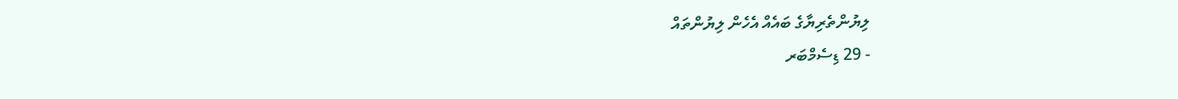ލިޔުންތެރިޔާގެ ބައެއް އެހެން ލިޔުންތައް
- 29 ޑިސެމްބަރ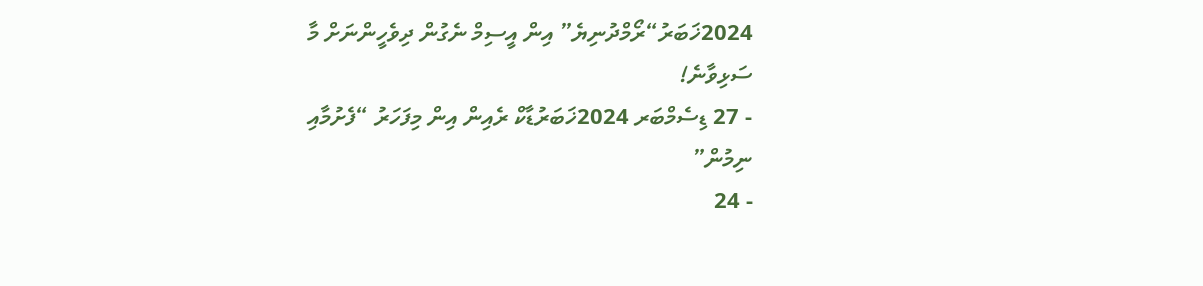2024ޚަބަރު“ރޯމްދުނިޔެ” އިން އީސިމް ނެގުން ދިވެހީންނަށް މާ ސަޅިވާނެ!
- 27 ޑިސެމްބަރ 2024ޚަބަރުޑާކް ރެއިން އިން މިފަހަރު “ފެށުމާއި ނިމުން”
- 24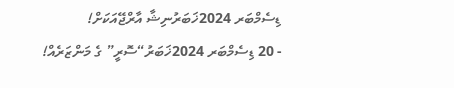ޑިސެމްބަރ 2024ޚަބަރުނިޝާ އާރްޖޭއަކަށް!
- 20 ޑިސެމްބަރ 2024ޚަބަރު“ސޮރީ” ގެ މަންޒަރެއް!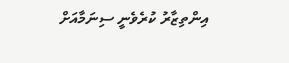އިންތިޒާރު ކުރެވެނީ ސިނަމާއަށް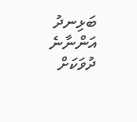ބަޅިނދު އަންނާނެ ދުވަކަށް